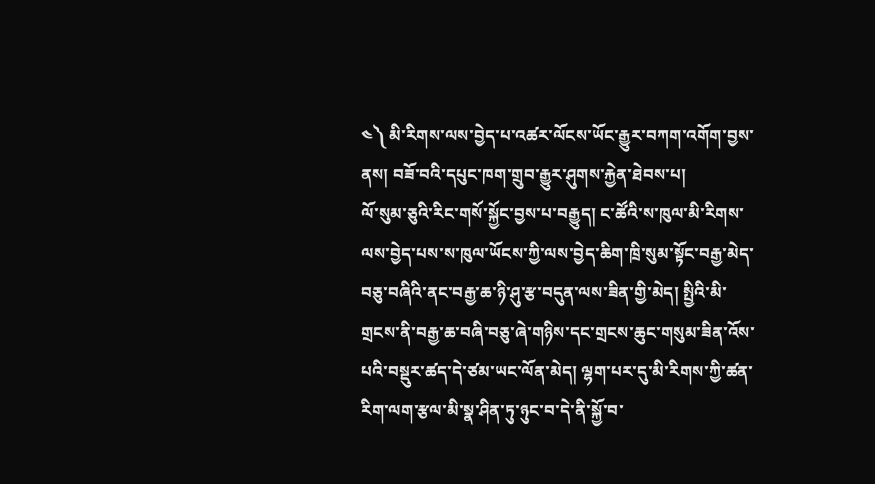༤༽ མི་རིགས་ལས་བྱེད་པ་འཚར་ལོངས་ཡོང་རྒྱུར་བཀག་འགོག་བྱས་ནས། བཟོ་བའི་དཔུང་ཁག་གྲུབ་རྒྱུར་ཤུགས་རྐྱེན་ཐེབས་པ།
ལོ་སུམ་ཅུའི་རིང་གསོ་སྐྱོང་བྱས་པ་བརྒྱུད། ང་ཚོའི་ས་ཁུལ་མི་རིགས་ལས་བྱེད་པས་ས་ཁུལ་ཡོངས་ཀྱི་ལས་བྱེད་ཆིག་ཁྲི་སུམ་སྟོང་བརྒྱ་མེད་བཅུ་བཞིའི་ནང་བརྒྱ་ཆ་ཉི་ཤུ་རྩ་བདུན་ལས་ཟིན་གྱི་མེད། སྤྱིའི་མི་གྲངས་ནི་བརྒྱ་ཆ་བཞི་བཅུ་ཞེ་གཉིས་དང་གྲངས་ཆུང་གསུམ་ཟིན་འོས་པའི་བསྡུར་ཚད་དེ་ཙམ་ཡང་ལོན་མེད། ལྷག་པར་དུ་མི་རིགས་ཀྱི་ཚན་རིག་ལག་རྩལ་མི་སྣ་ཤིན་ཏུ་ཉུང་བ་དེ་ནི་སྐྱོ་བ་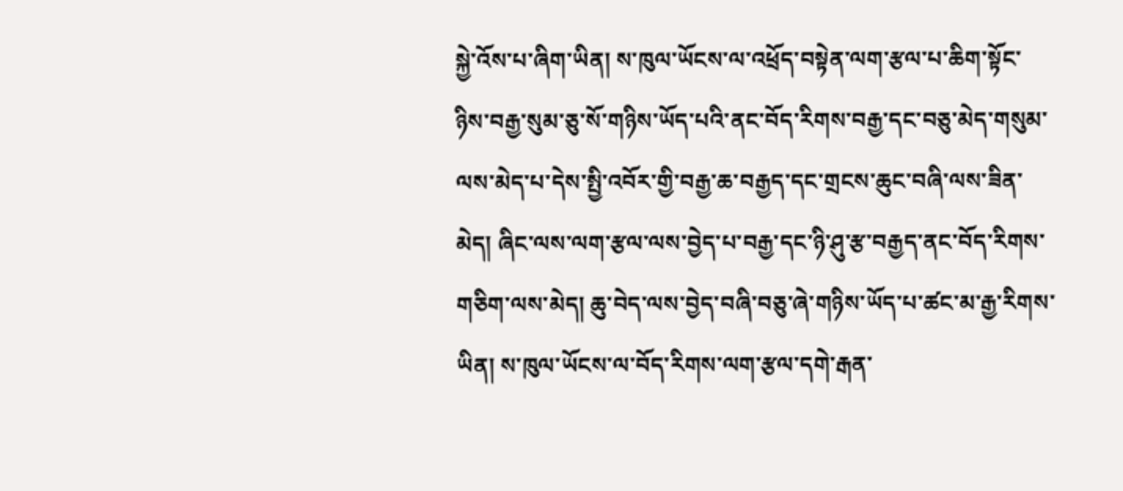སྐྱེ་འོས་པ་ཞིག་ཡིན། ས་ཁུལ་ཡོངས་ལ་འཕྲོད་བསྟེན་ལག་རྩལ་པ་ཆིག་སྟོང་ཉིས་བརྒྱ་སུམ་ཅུ་སོ་གཉིས་ཡོད་པའི་ནང་བོད་རིགས་བརྒྱ་དང་བཅུ་མེད་གསུམ་ལས་མེད་པ་དེས་སྤྱི་འབོར་གྱི་བརྒྱ་ཆ་བརྒྱད་དང་གྲངས་ཆུང་བཞི་ལས་ཟིན་མེད། ཞིང་ལས་ལག་རྩལ་ལས་བྱེད་པ་བརྒྱ་དང་ཉི་ཤུ་རྩ་བརྒྱད་ནང་བོད་རིགས་གཅིག་ལས་མེད། ཆུ་བེད་ལས་བྱེད་བཞི་བཅུ་ཞེ་གཉིས་ཡོད་པ་ཚང་མ་རྒྱ་རིགས་ཡིན། ས་ཁུལ་ཡོངས་ལ་བོད་རིགས་ལག་རྩལ་དགེ་རྒན་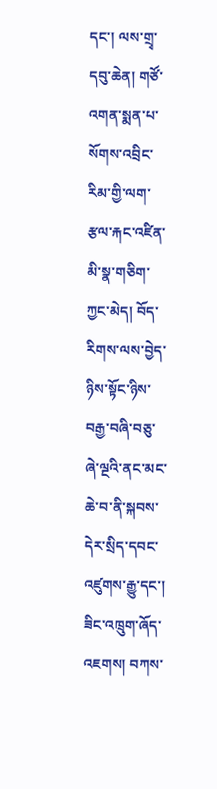དང་། ལས་གྲྭ་དབུ་ཆེན། གཙོ་འགན་སྨན་པ་སོགས་འབྲིང་རིམ་གྱི་ལག་རྩལ་རྐང་འཛིན་མི་སྣ་གཅིག་ཀྱང་མེད། བོད་རིགས་ལས་བྱེད་ཉིས་སྟོང་ཉིས་བརྒྱ་བཞི་བཅུ་ཞེ་ལྔའི་ནང་མང་ཆེ་བ་ནི་སྐབས་དེར་སྲིད་དབང་འཛུགས་རྒྱུ་དང་། ཟིང་འཁྲུག་ཞོད་འཇགས། བཀས་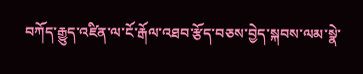བཀོད་རྒྱུད་འཛིན་ལ་ངོ་རྒོལ་འཐབ་རྩོད་བཅས་བྱེད་སྐབས་ལམ་སྣེ་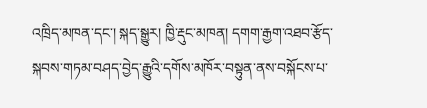འཁྲིད་མཁན་དང་། སྐད་སྒྱུར། ཁྱི་རྡུང་མཁན། དགག་རྒྱག་འཐབ་རྩོད་སྐབས་གཏམ་བཤད་བྱེད་རྒྱུའི་དགོས་མཁོར་བསྟུན་ནས་བསྐོངས་པ་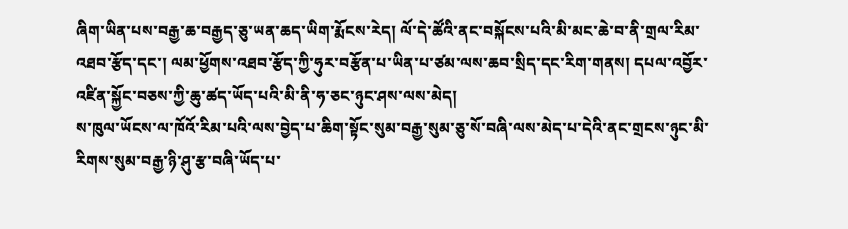ཞིག་ཡིན་པས་བརྒྱ་ཆ་བརྒྱད་ཅུ་ཡན་ཆད་ཡིག་རྨོངས་རེད། ལོ་དེ་ཚོའི་ནང་བསྐོངས་པའི་མི་མང་ཆེ་བ་ནི་གྲལ་རིམ་འཐབ་རྩོད་དང་། ལམ་ཕྱོགས་འཐབ་རྩོད་ཀྱི་ཧུར་བརྩོན་པ་ཡིན་པ་ཙམ་ལས་ཆབ་སྲིད་དང་རིག་གནས། དཔལ་འབྱོར་འཛིན་སྐྱོང་བཅས་ཀྱི་ཆུ་ཚད་ཡོད་པའི་མི་ནི་ཧ་ཅང་ཉུང་ཤས་ལས་མེད།
ས་ཁུལ་ཡོངས་ལ་ཁོའོ་རིམ་པའི་ལས་བྱེད་པ་ཆིག་སྟོང་སུམ་བརྒྱ་སུམ་ཅུ་སོ་བཞི་ལས་མེད་པ་དེའི་ནང་གྲངས་ཉུང་མི་རིགས་སུམ་བརྒྱ་ཉི་ཤུ་རྩ་བཞི་ཡོད་པ་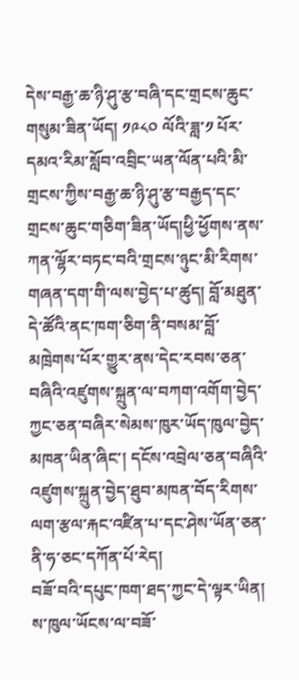དེས་བརྒྱ་ཆ་ཉི་ཤུ་རྩ་བཞི་དང་གྲངས་ཆུང་གསུམ་ཟིན་ཡོད། ༡༩༨༠ ལོའི་ཟླ་༡ པོར་ དམའ་རིམ་སློབ་འབྲིང་ཡན་ལོན་པའི་མི་གྲངས་ཀྱིས་བརྒྱ་ཆ་ཉི་ཤུ་རྩ་བརྒྱད་དང་གྲངས་ཆུང་གཅིག་ཟིན་ཡོད།ཕྱི་ཕྱོགས་ནས་ཀན་ལྷོར་བཏང་བའི་གྲངས་ཉུང་མི་རིགས་གཞན་དག་གི་ལས་བྱེད་པ་ཚུད། བློ་མཐུན་དེ་ཚོའི་ནང་ཁག་ཅིག་ནི་བསམ་བློ་མཁྲེགས་པོར་གྱུར་ནས་དེང་རབས་ཅན་བཞིའི་འཛུགས་སྐྲུན་ལ་བཀག་འགོག་བྱེད་ཀྱང་ཅན་བཞིར་སེམས་ཁུར་ཡོད་ཁུལ་བྱེད་མཁན་ཡིན་ཞིང་། དངོས་འབྲེལ་ཅན་བཞིའི་འཛུགས་སྐྲུན་བྱེད་ཐུབ་མཁན་བོད་རིགས་ལག་རྩལ་རྐང་འཛིན་པ་དང་ཤེས་ཡོན་ཅན་ནི་ཧ་ཅང་དཀོན་པོ་རེད།
བཟོ་བའི་དཔུང་ཁག་ཐད་ཀྱང་དེ་ལྟར་ཡིན། ས་ཁུལ་ཡོངས་ལ་བཟོ་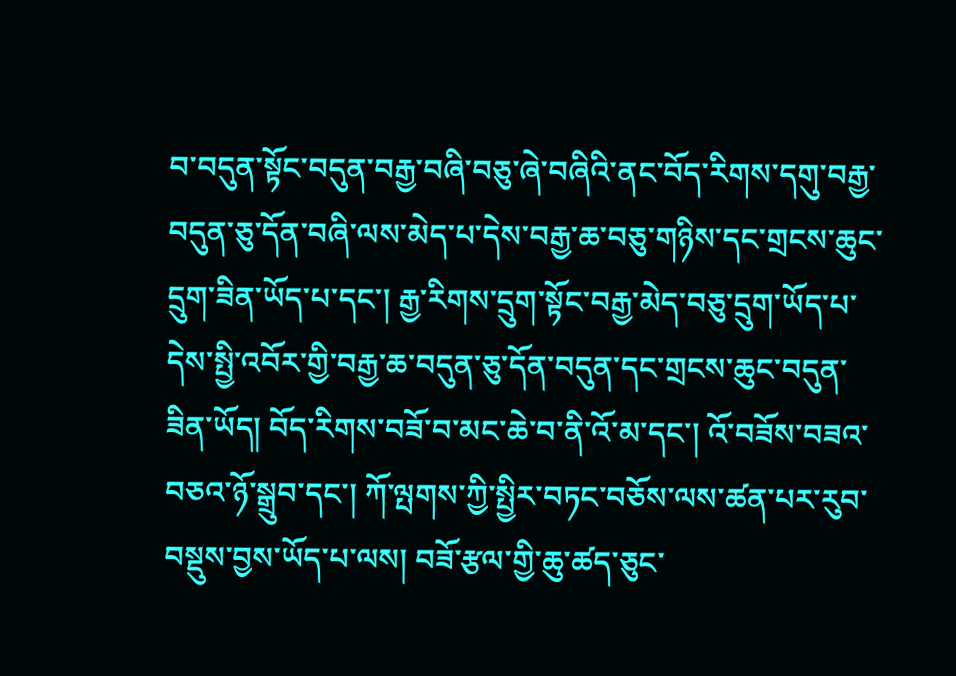བ་བདུན་སྟོང་བདུན་བརྒྱ་བཞི་བཅུ་ཞེ་བཞིའི་ནང་བོད་རིགས་དགུ་བརྒྱ་བདུན་ཅུ་དོན་བཞི་ལས་མེད་པ་དེས་བརྒྱ་ཆ་བཅུ་གཉིས་དང་གྲངས་ཆུང་དྲུག་ཟིན་ཡོད་པ་དང་། རྒྱ་རིགས་དྲུག་སྟོང་བརྒྱ་མེད་བཅུ་དྲུག་ཡོད་པ་དེས་སྤྱི་འབོར་གྱི་བརྒྱ་ཆ་བདུན་ཅུ་དོན་བདུན་དང་གྲངས་ཆུང་བདུན་ཟིན་ཡོད། བོད་རིགས་བཟོ་བ་མང་ཆེ་བ་ནི་འོ་མ་དང་། འོ་བཟོས་བཟའ་བཅའ་ཉོ་སྒྲུབ་དང་། ཀོ་ལྤགས་ཀྱི་སྤྱིར་བཏང་བཅོས་ལས་ཚན་པར་རུབ་བསྡུས་བྱས་ཡོད་པ་ལས། བཟོ་རྩལ་གྱི་ཆུ་ཚད་ཅུང་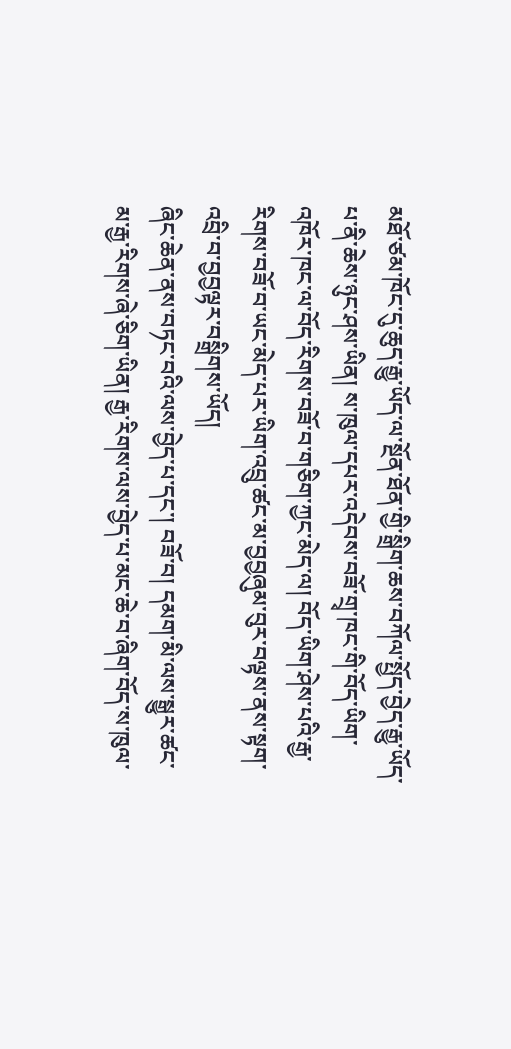མཐོ་ཙམ་ཁོང་དུ་ཆུད་རྒྱུ་ཡོད་ལ་སྔོན་ཐོན་གྱི་སྒྲིག་ཆས་བཀོལ་སྤྱོད་བྱེད་རྒྱུ་ཡོད་པ་ནི་ཆེས་ཉུང་ཤས་ཡིན། ས་ཁུལ་དཔར་འདེབས་བཟོ་གྲྭ་ཁང་གི་བོད་ཡིག་འཁོར་ཁང་ལ་བོད་རིགས་བཟོ་བ་གཅིག་ཀྱང་མེད་ལ། བོད་ཡིག་ཤེས་པའི་རྒྱ་རིགས་བཟོ་བ་ཡང་མེད་པར་ཡིག་འབྲུ་ཚང་མ་བྱབྱཞུམ་བུར་བལྟས་ནས་སྟག་འབྲི་བ་བྱབྱལྟར་བསྒྲིགས་ཡོད།
ཞིང་ཆེན་ནས་བཏང་བའི་ལས་བྱེད་པ་དང་། བཟོ་བ། དམག་མི་ལས་སྒྱུར་ཚང་མ་རྒྱ་རིགས་ཞེ་ཅིག་ཡིན། རྒྱ་རིགས་ལས་བྱེད་པ་མང་ཆེ་བ་ཞིག་བོད་ས་ཁུལ་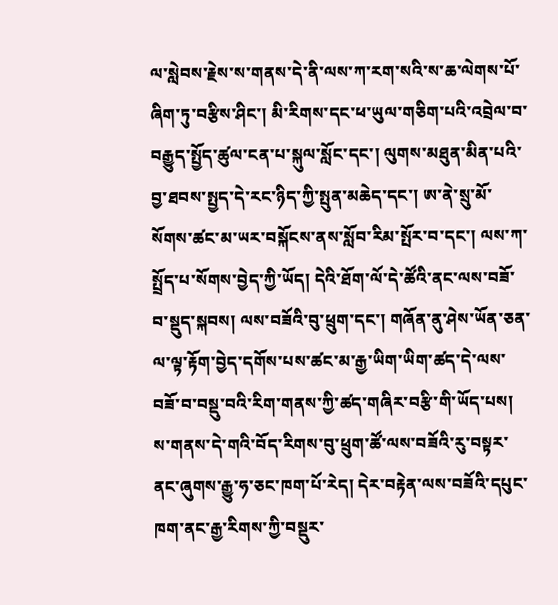ལ་སླེབས་རྗེས་ས་གནས་དེ་ནི་ལས་ཀ་རག་སའི་ས་ཆ་ལེགས་པོ་ཞིག་ཏུ་བརྩིས་ཤིང་། མི་རིགས་དང་ཕ་ཡུལ་གཅིག་པའི་འབྲེལ་བ་བརྒྱུད་སྤྱོད་ཚུལ་ངན་པ་སྐུལ་སློང་དང་། ལུགས་མཐུན་མིན་པའི་བྱ་ཐབས་སྤྱད་དེ་རང་ཉིད་ཀྱི་སྤུན་མཆེད་དང་། ཨ་ནེ་སྲུ་མོ་སོགས་ཚང་མ་ཡར་བསྐོངས་ནས་སློབ་རིམ་སྤོར་བ་དང་། ལས་ཀ་སྤྲོད་པ་སོགས་བྱེད་ཀྱི་ཡོད། དེའི་ཐོག་ལོ་དེ་ཚོའི་ནང་ལས་བཟོ་བ་སྡུད་སྐབས། ལས་བཟོའི་བུ་ཕྲུག་དང་། གཞོན་ནུ་ཤེས་ཡོན་ཅན་ལ་ལྟ་རྟོག་བྱེད་དགོས་པས་ཚང་མ་རྒྱ་ཡིག་ཡིག་ཚད་དེ་ལས་བཟོ་བ་བསྡུ་བའི་རིག་གནས་ཀྱི་ཚད་གཞིར་བརྩི་གི་ཡོད་པས། ས་གནས་དེ་གའི་བོད་རིགས་བུ་ཕྲུག་ཚོ་ལས་བཟོའི་རུ་བསྟར་ནང་ཞུགས་རྒྱུ་ཧ་ཅང་ཁག་པོ་རེད། དེར་བརྟེན་ལས་བཟོའི་དཔུང་ཁག་ནང་རྒྱ་རིགས་ཀྱི་བསྡུར་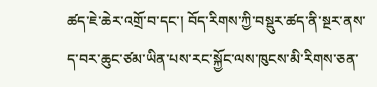ཚད་ཇེ་ཆེར་འགྲོ་བ་དང་། བོད་རིགས་ཀྱི་བསྡུར་ཚད་ནི་སྔར་ནས་ད་བར་ཆུང་ཙམ་ཡིན་པས་རང་སྐྱོང་ལས་ཁུངས་མི་རིགས་ཅན་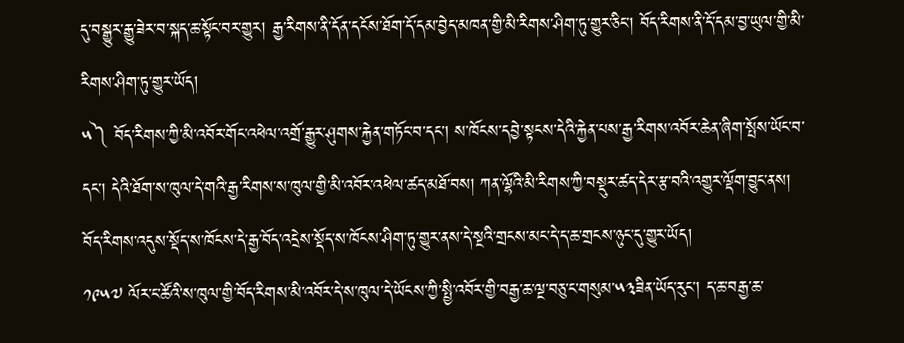དུ་བསྒྱུར་རྒྱུ་ཟེར་བ་སྐད་ཆ་སྟོང་བར་གྱུར། རྒྱ་རིགས་ནི་དོན་དངོས་ཐོག་དོ་དམ་བྱེད་མཁན་གྱི་མི་རིགས་ཤིག་ཏུ་གྱུར་ཅིང་། བོད་རིགས་ནི་དོ་དམ་བྱ་ཡུལ་གྱི་མི་རིགས་ཤིག་ཏུ་གྱུར་ཡོད།
༥༽ བོད་རིགས་ཀྱི་མི་འབོར་གོང་འཕེལ་འགྲོ་རྒྱུར་ཤུགས་རྐྱེན་གཏོང་བ་དང་། ས་ཁོངས་དབྱེ་སྟངས་དེའི་རྐྱེན་པས་རྒྱ་རིགས་འབོར་ཆེན་ཞིག་སྤོས་ཡོང་བ་དང་། དེའི་ཐོག་ས་ཁུལ་དེ་གའི་རྒྱ་རིགས་ས་ཁུལ་གྱི་མི་འབོར་འཕེལ་ཚད་མཐོ་བས། ཀན་ལྷོའི་མི་རིགས་ཀྱི་བསྡུར་ཚད་དེར་རྩ་བའི་འགྱུར་ལྡོག་བྱུང་ནས། བོད་རིགས་འདུས་སྡོད་ས་ཁོངས་དེ་རྒྱ་བོད་འདྲེས་སྡོད་ས་ཁོངས་ཤིག་ཏུ་གྱུར་ནས་དེ་སྔའི་གྲངས་མང་དེ་ད་ཆ་གྲངས་ཉུང་དུ་གྱུར་ཡོད།
༡༩༥༧ ལོར་ང་ཚོའི་ས་ཁུལ་གྱི་བོད་རིགས་མི་འབོར་དེ་ས་ཁུལ་དེ་ཡོངས་ཀྱི་སྤྱི་འབོར་གྱི་བརྒྱ་ཆ་ལྔ་བཅུ་ང་གསུམ་༥༣ཟིན་ཡོད་རུང་། ད་ཆ་བརྒྱ་ཆ་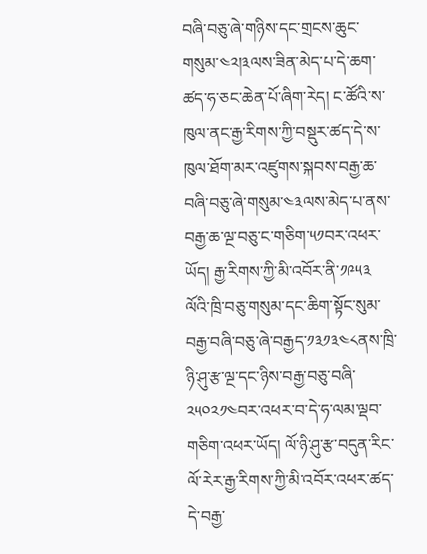བཞི་བཅུ་ཞེ་གཉིས་དང་གྲངས་ཆུང་གསུམ་༤༢།༣ལས་ཟིན་མེད་པ་དེ་ཆག་ཚད་ཧ་ཅང་ཆེན་པོ་ཞིག་རེད། ང་ཚོའི་ས་ཁུལ་ནང་རྒྱ་རིགས་ཀྱི་བསྡུར་ཚད་དེ་ས་ཁུལ་ཐོག་མར་འཛུགས་སྐབས་བརྒྱ་ཆ་བཞི་བཅུ་ཞེ་གསུམ་༤༣ལས་མེད་པ་ནས་བརྒྱ་ཆ་ལྔ་བཅུ་ང་གཅིག་༥༡བར་འཕར་ཡོད། རྒྱ་རིགས་ཀྱི་མི་འབོར་ནི་༡༩༥༣ ལོའི་ཁྲི་བཅུ་གསུམ་དང་ཆིག་སྟོང་སུམ་བརྒྱ་བཞི་བཅུ་ཞེ་བརྒྱད་༡༣༡༣༤༨ནས་ཁྲི་ཉི་ཤུ་རྩ་ལྔ་དང་ཉིས་བརྒྱ་བཅུ་བཞི་༢༥༠༢༡༤བར་འཕར་བ་དེ་ཧ་ལམ་ལྡབ་གཅིག་འཕར་ཡོད། ལོ་ཉི་ཤུ་རྩ་བདུན་རིང་ལོ་རེར་རྒྱ་རིགས་ཀྱི་མི་འབོར་འཕར་ཚད་དེ་བརྒྱ་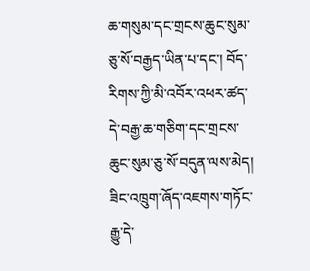ཆ་གསུམ་དང་གྲངས་ཆུང་སུམ་ཅུ་སོ་བརྒྱད་ཡིན་པ་དང་། བོད་རིགས་ཀྱི་མི་འབོར་འཕར་ཚད་དེ་བརྒྱ་ཆ་གཅིག་དང་གྲངས་ཆུང་སུམ་ཅུ་སོ་བདུན་ལས་མེད། ཟིང་འཁྲུག་ཞོད་འཇགས་གཏོང་རྒྱུ་དེ་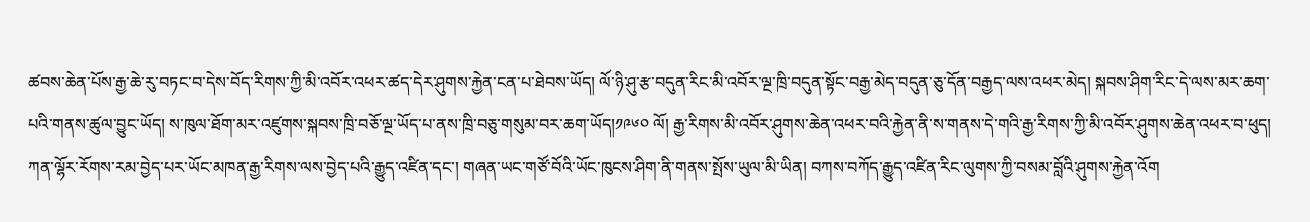ཚབས་ཆེན་པོས་རྒྱ་ཆེ་རུ་བཏང་བ་དེས་བོད་རིགས་ཀྱི་མི་འབོར་འཕར་ཚད་དེར་ཤུགས་རྐྱེན་ངན་པ་ཐེབས་ཡོད། ལོ་ཉི་ཤུ་རྩ་བདུན་རིང་མི་འབོར་ལྔ་ཁྲི་བདུན་སྟོང་བརྒྱ་མེད་བདུན་ཅུ་དོན་བརྒྱད་ལས་འཕར་མེད། སྐབས་ཤིག་རིང་དེ་ལས་མར་ཆག་པའི་གནས་ཚུལ་བྱུང་ཡོད། ས་ཁུལ་ཐོག་མར་འཛུགས་སྐབས་ཁྲི་བཅོ་ལྔ་ཡོད་པ་ནས་ཁྲི་བཅུ་གསུམ་བར་ཆག་ཡོད།༡༩༦༠ ལོ། རྒྱ་རིགས་མི་འབོར་ཤུགས་ཆེན་འཕར་བའི་རྐྱེན་ནི་ས་གནས་དེ་གའི་རྒྱ་རིགས་ཀྱི་མི་འབོར་ཤུགས་ཆེན་འཕར་བ་ཕུད། ཀན་ལྷོར་རོགས་རམ་བྱེད་པར་ཡོང་མཁན་རྒྱ་རིགས་ལས་བྱེད་པའི་རྒྱུད་འཛིན་དང་། གཞན་ཡང་གཙོ་བོའི་ཡོང་ཁུངས་ཤིག་ནི་གནས་སྤོས་ཡུལ་མི་ཡིན། བཀས་བཀོད་རྒྱུད་འཛིན་རིང་ལུགས་ཀྱི་བསམ་བློའི་ཤུགས་རྐྱེན་འོག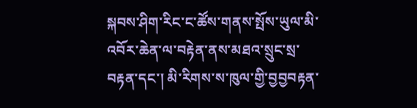སྐབས་ཤིག་རིང་ང་ཚོས་གནས་སྤོས་ཡུལ་མི་འབོར་ཆེན་ལ་བརྟེན་ནས་མཐའ་སྲུང་སྲ་བརྟན་དང་། མི་རིགས་ས་ཁུལ་གྱི་བྱབྱབརྟན་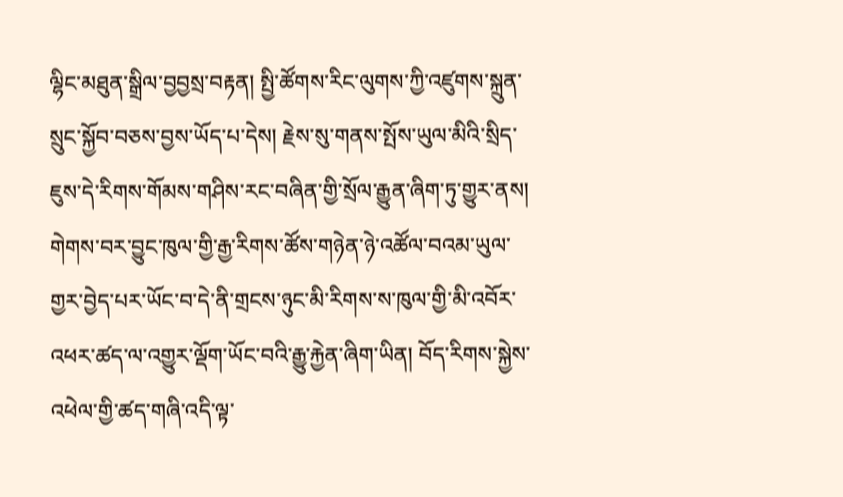ལྷིང་མཐུན་སྒྲིལ་བྱབྱསྲ་བརྟན། སྤྱི་ཚོགས་རིང་ལུགས་ཀྱི་འཛུགས་སྐྲུན་སྲུང་སྐྱོབ་བཅས་བྱས་ཡོད་པ་དེས། རྗེས་སུ་གནས་སྤོས་ཡུལ་མིའི་སྲིད་ཇུས་དེ་རིགས་གོམས་གཤིས་རང་བཞིན་གྱི་སྲོལ་རྒྱུན་ཞིག་ཏུ་གྱུར་ནས། གེགས་བར་བྱུང་ཁུལ་གྱི་རྒྱ་རིགས་ཚོས་གཉེན་ཉེ་འཚོལ་བའམ་ཡུལ་གྱར་བྱེད་པར་ཡོང་བ་དེ་ནི་གྲངས་ཉུང་མི་རིགས་ས་ཁུལ་གྱི་མི་འབོར་འཕར་ཚད་ལ་འགྱུར་ལྡོག་ཡོང་བའི་རྒྱུ་རྐྱེན་ཞིག་ཡིན། བོད་རིགས་སྐྱེས་འཕེལ་གྱི་ཚད་གཞི་འདི་ལྟ་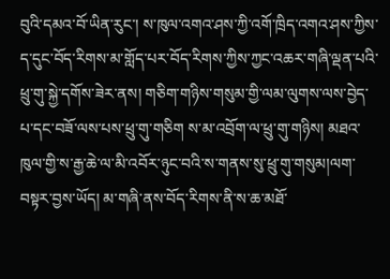བུའི་དམའ་བོ་ཡིན་རུང་། ས་ཁུལ་འགའ་ཤས་ཀྱི་འགོ་ཁྲིད་འགའ་ཤས་ཀྱིས་ད་དུང་བོད་རིགས་མ་གློད་པར་བོད་རིགས་ཀྱིས་ཀྱང་འཆར་གཞི་ལྡན་པའི་ཕྲུ་གུ་སྐྱེ་དགོས་ཟེར་ནས། གཅིག་གཉིས་གསུམ་གྱི་ལམ་ལུགས་ལས་བྱེད་པ་དང་བཟོ་ལས་པས་ཕྲུ་གུ་གཅིག ས་མ་འབྲོག་ལ་ཕྲུ་གུ་གཉིས། མཐའ་ཁུལ་གྱི་ས་རྒྱ་ཆེ་ལ་མི་འབོར་ཉུང་བའི་ས་གནས་སུ་ཕྲུ་གུ་གསུམ།ལག་བསྟར་བྱས་ཡོད། མ་གཞི་ནས་བོད་རིགས་ནི་ས་ཆ་མཐོ་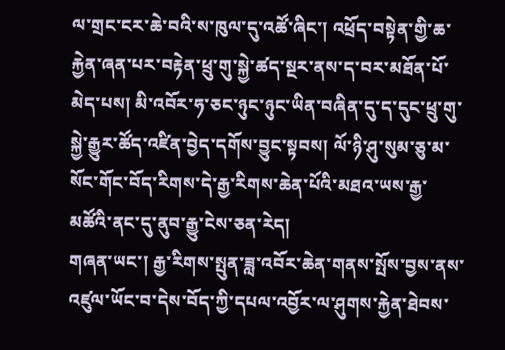ལ་གྲང་ངར་ཆེ་བའི་ས་ཁུལ་དུ་འཚོ་ཞིང་། འཕྲོད་བསྟེན་གྱི་ཆ་རྐྱེན་ཞན་པར་བརྟེན་ཕྲུ་གུ་སྐྱེ་ཚད་སྔར་ནས་ད་བར་མཐོན་པོ་མེད་པས། མི་འབོར་ཧ་ཅང་ཉུང་ཉུང་ཡིན་བཞིན་དུ་ད་དུང་ཕྲུ་གུ་སྐྱེ་རྒྱུར་ཚོད་འཛིན་བྱེད་དགོས་བྱུང་སྟབས། ལོ་ཉི་ཤུ་སུམ་ཅུ་མ་སོང་གོང་བོད་རིགས་དེ་རྒྱ་རིགས་ཆེན་པོའི་མཐའ་ཡས་རྒྱ་མཚོའི་ནང་དུ་ནུབ་རྒྱུ་ངེས་ཅན་རེད།
གཞན་ཡང་། རྒྱ་རིགས་སྤུན་ཟླ་འབོར་ཆེན་གནས་སྤོས་བྱས་ནས་འཛུལ་ཡོང་བ་དེས་བོད་ཀྱི་དཔལ་འབྱོར་ལ་ཤུགས་རྐྱེན་ཐེབས་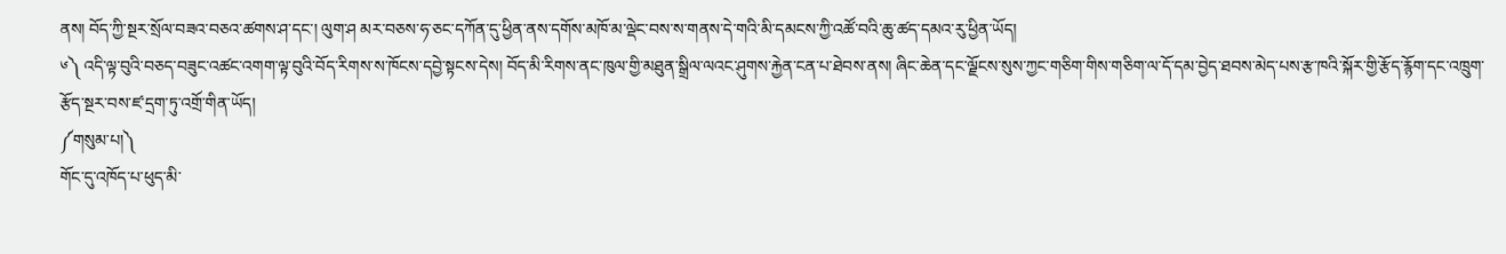ནས། བོད་ཀྱི་སྔར་སྲོལ་བཟའ་བཅའ་ཚགས་ཤ་དང་། ལུག་ཤ མར་བཅས་ཧ་ཅང་དཀོན་དུ་ཕྱིན་ནས་དགོས་མཁོ་མ་ལྡེང་བས་ས་གནས་དེ་གའི་མི་དམངས་ཀྱི་འཚོ་བའི་ཆུ་ཚད་དམའ་རུ་ཕྱིན་ཡོད།
༦༽ འདི་ལྟ་བུའི་བཅད་བཟུང་འཚང་འགག་ལྟ་བུའི་བོད་རིགས་ས་ཁོངས་དབྱེ་སྟངས་དེས། བོད་མི་རིགས་ནང་ཁུལ་གྱི་མཐུན་སྒྲིལ་ལའང་ཤུགས་རྐྱེན་ངན་པ་ཐེབས་ནས། ཞིང་ཆེན་དང་ལྗོངས་སུས་ཀྱང་གཅིག་གིས་གཅིག་ལ་དོ་དམ་བྱེད་ཐབས་མེད་པས་རྩ་ཁའི་སྐོར་གྱི་རྩོད་རྙོག་དང་འཁྲུག་རྩོད་སྔར་བས་ཛ་དྲག་ཏུ་འགྲོ་གིན་ཡོད།
༼གསུམ་པ།༽
གོང་དུ་འཁོད་པ་ཕུད་མི་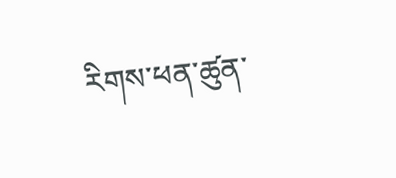རིགས་ཕན་ཚུན་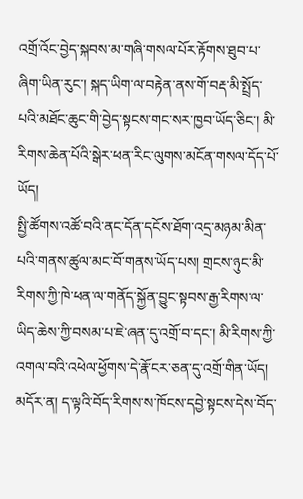འགྲོ་འོང་བྱེད་སྐབས་མ་གཞི་གསལ་པོར་རྟོགས་ཐུབ་པ་ཞིག་ཡིན་རུང་། སྐད་ཡིག་ལ་བརྟེན་ནས་གོ་བརྡ་མི་སྤྲོད་པའི་མཐོང་ཆུང་གི་བྱེད་སྟངས་གང་སར་ཁྱབ་ཡོད་ཅིང་། མི་རིགས་ཆེན་པོའི་སྒེར་ཕན་རིང་ལུགས་མངོན་གསལ་དོད་པོ་ཡོད།
སྤྱི་ཚོགས་འཚོ་བའི་ནང་དོན་དངོས་ཐོག་འདྲ་མཉམ་མིན་པའི་གནས་ཚུལ་མང་བོ་གནས་ཡོད་པས། གྲངས་ཉུང་མི་རིགས་ཀྱི་ཁེ་ཕན་ལ་གནོད་སྐྱོན་བྱུང་སྟབས་རྒྱ་རིགས་ལ་ཡིད་ཆེས་ཀྱི་བསམ་པ་ཇེ་ཞན་དུ་འགྲོ་བ་དང་། མི་རིགས་ཀྱི་འགལ་བའི་འཕེལ་ཕྱོགས་དེ་རྣོ་ངར་ཅན་དུ་འགྲོ་གིན་ཡོད། མདོར་ན། ད་ལྟའི་བོད་རིགས་ས་ཁོངས་དབྱེ་སྟངས་དེས་བོད་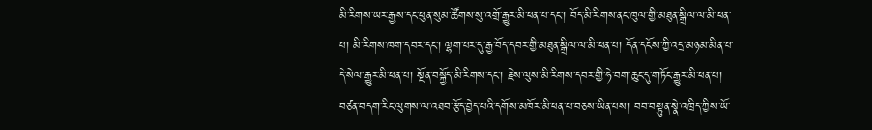མི་རིགས་ཡར་རྒྱས་དང་ཕུན་སུམ་ཚོགས་སུ་འགྲོ་རྒྱུར་མི་ཕན་པ་དང་། བོད་མི་རིགས་ནང་ཁུལ་གྱི་མཐུན་སྒྲིལ་ལ་མི་ཕན་པ། མི་རིགས་ཁག་དབར་དང་། ལྷག་པར་དུ་རྒྱ་བོད་དབར་གྱི་མཐུན་སྒྲིལ་ལ་མི་ཕན་པ། དོན་དངོས་ཀྱི་འདྲ་མཉམ་མིན་པ་དེ་སེལ་རྒྱུར་མི་ཕན་པ། སྔོན་བསྐྱོད་མི་རིགས་དང་། རྗེས་ལུས་མི་རིགས་དབར་གྱི་ཧེ་བག་ཆུང་དུ་གཏོང་རྒྱུར་མི་ཕན་པ། བཙན་བདག་རིང་ལུགས་ལ་འཐབ་རྩོད་བྱེད་པའི་དགོས་མཁོར་མི་ཕན་པ་བཅས་ཡིན་པས། བབ་བསྟུན་སྣེ་འཁྲིད་ཀྱིས་ཡོ་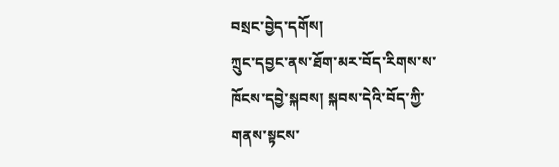བསྲང་བྱེད་དགོས།
ཀྲུང་དབྱང་ནས་ཐོག་མར་བོད་རིགས་ས་ཁོངས་དབྱེ་སྐབས། སྐབས་དེའི་བོད་ཀྱི་གནས་སྟངས་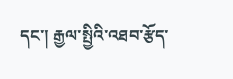དང་། རྒྱལ་སྤྱིའི་འཐབ་རྩོད་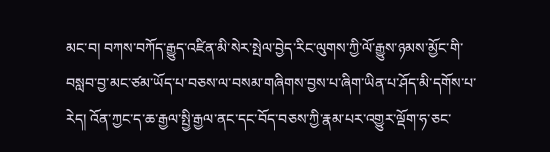མང་བ། བཀས་བཀོད་རྒྱུད་འཛིན་མི་སེར་སྤེལ་བྱེད་རིང་ལུགས་ཀྱི་ལོ་རྒྱུས་ཉམས་མྱོང་གི་བསླབ་བྱ་མང་ཙམ་ཡོད་པ་བཅས་ལ་བསམ་གཞིགས་བྱས་པ་ཞིག་ཡིན་པ་ཤོད་མི་དགོས་པ་རེད། འོན་ཀྱང་ད་ཆ་རྒྱལ་སྤྱི་རྒྱལ་ནང་དང་བོད་བཅས་ཀྱི་རྣམ་པར་འགྱུར་ལྡོག་ཧ་ཅང་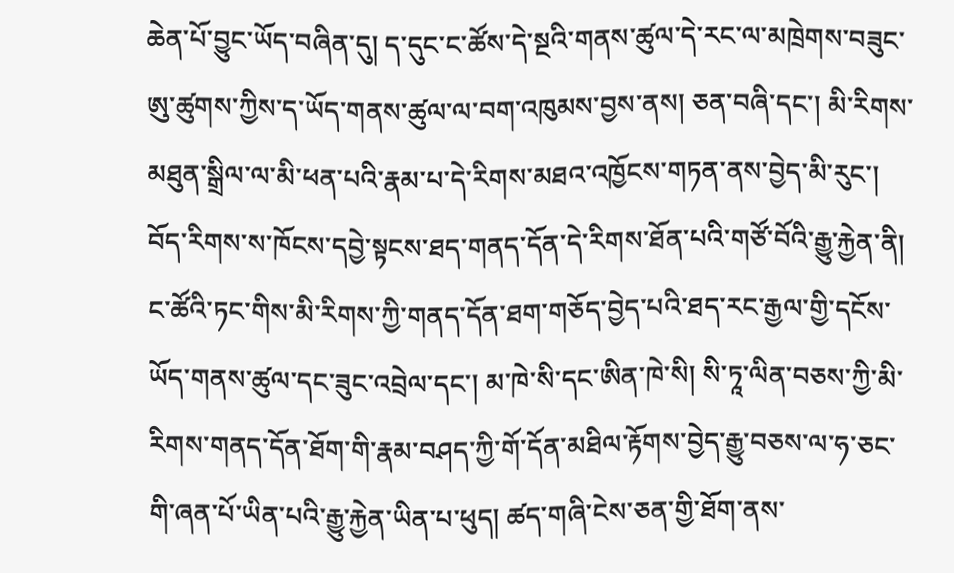ཆེན་པོ་བྱུང་ཡོད་བཞིན་དུ། ད་དུང་ང་ཚོས་དེ་སྔའི་གནས་ཚུལ་དེ་རང་ལ་མཁྲེགས་བཟུང་ཨུ་ཚུགས་ཀྱིས་ད་ཡོད་གནས་ཚུལ་ལ་བག་འཁུམས་བྱས་ནས། ཅན་བཞི་དང་། མི་རིགས་མཐུན་སྒྲིལ་ལ་མི་ཕན་པའི་རྣམ་པ་དེ་རིགས་མཐའ་འཁྱོངས་གཏན་ནས་བྱེད་མི་རུང་།
བོད་རིགས་ས་ཁོངས་དབྱེ་སྟངས་ཐད་གནད་དོན་དེ་རིགས་ཐོན་པའི་གཙོ་བོའི་རྒྱུ་རྐྱེན་ནི། ང་ཚོའི་ཏང་གིས་མི་རིགས་ཀྱི་གནད་དོན་ཐག་གཅོད་བྱེད་པའི་ཐད་རང་རྒྱལ་གྱི་དངོས་ཡོད་གནས་ཚུལ་དང་ཟུང་འབྲེལ་དང་། མ་ཁེ་སི་དང་ཨིན་ཁེ་སི། སི་ཏཱ་ལིན་བཅས་ཀྱི་མི་རིགས་གནད་དོན་ཐོག་གི་རྣམ་བཤད་ཀྱི་གོ་དོན་མཐིལ་རྟོགས་བྱེད་རྒྱུ་བཅས་ལ་ཧ་ཅང་གི་ཞན་པོ་ཡིན་པའི་རྒྱུ་རྐྱེན་ཡིན་པ་ཕུད། ཚད་གཞི་ངེས་ཅན་གྱི་ཐོག་ནས་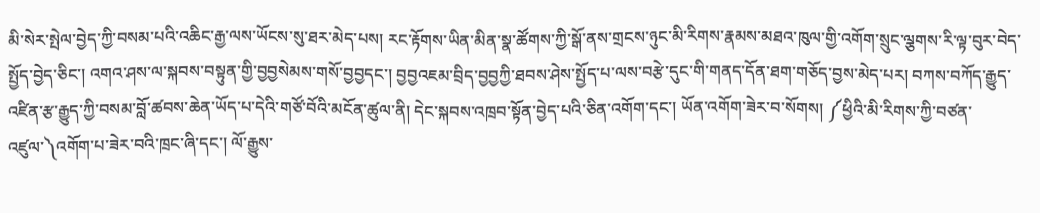མི་སེར་སྤེལ་བྱེད་ཀྱི་བསམ་པའི་འཆིང་རྒྱ་ལས་ཡོངས་སུ་ཐར་མེད་པས། རང་རྟོགས་ཡིན་མིན་སྣ་ཚོགས་ཀྱི་སྒོ་ནས་གྲངས་ཉུང་མི་རིགས་རྣམས་མཐའ་ཁུལ་གྱི་འགོག་སྲུང་ལྕགས་རི་ལྟ་བུར་བེད་སྤྱོད་བྱེད་ཅིང་། འགའ་ཤས་ལ་སྐབས་བསྟུན་གྱི་བྱབྱསེམས་གསོ་བྱབྱདང་། བྱབྱའཇམ་བྲིད་བྱབྱཀྱི་ཐབས་ཤེས་སྤྱོད་པ་ལས་བརྩེ་དུང་གི་གནད་དོན་ཐག་གཅོད་བྱས་མེད་པར། བཀས་བཀོད་རྒྱུད་འཛིན་རྩ་རྒྱུད་ཀྱི་བསམ་བློ་ཚབས་ཆེན་ཡོད་པ་དེའི་གཙོ་བོའི་མངོན་ཚུལ་ནི། དེང་སྐབས་འཁྲབ་སྟོན་བྱེད་པའི་ཅིན་འགོག་དང་། ཡོན་འགོག་ཟེར་བ་སོགས། ༼ཕྱིའི་མི་རིགས་ཀྱི་བཙན་འཛུལ་༽འགོག་པ་ཟེར་བའི་ཁྲང་ཞི་དང་། ལོ་རྒྱུས་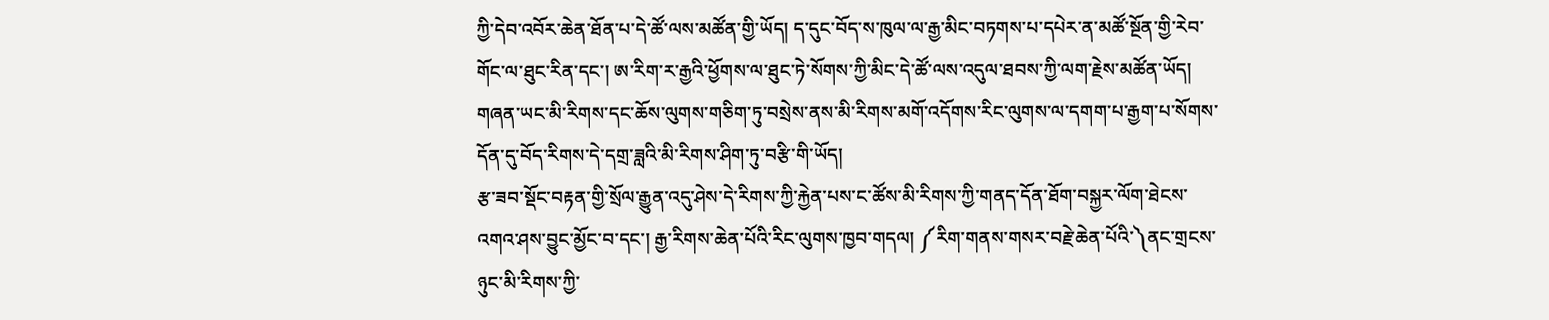ཀྱི་དེབ་འབོར་ཆེན་ཐོན་པ་དེ་ཚོ་ལས་མཚོན་གྱི་ཡོད། ད་དུང་བོད་ས་ཁུལ་ལ་རྒྱ་མིང་བཏགས་པ་དཔེར་ན་མཚོ་སྔོན་གྱི་རེབ་གོང་ལ་ཐུང་རིན་དང་། ཨ་རིག་ར་རྒྱའི་ཕྱོགས་ལ་ཐུང་ཏེ་སོགས་ཀྱི་མིང་དེ་ཚོ་ལས་འདུལ་ཐབས་ཀྱི་ལག་རྗེས་མཚོན་ཡོད།
གཞན་ཡང་མི་རིགས་དང་ཆོས་ལུགས་གཅིག་ཏུ་བསྲེས་ནས་མི་རིགས་མགོ་འདོགས་རིང་ལུགས་ལ་དགག་པ་རྒྱག་པ་སོགས་དོན་དུ་བོད་རིགས་དེ་དགྲ་ཟླའི་མི་རིགས་ཤིག་ཏུ་བརྩི་གི་ཡོད།
རྩ་ཟབ་སྡོང་བརྟན་གྱི་སྲོལ་རྒྱུན་འདུ་ཤེས་དེ་རིགས་ཀྱི་རྐྱེན་པས་ང་ཚོས་མི་རིགས་ཀྱི་གནད་དོན་ཐོག་བསྐྱར་ལོག་ཐེངས་འགའ་ཤས་བྱུང་མྱོང་བ་དང་། རྒྱ་རིགས་ཆེན་པོའི་རིང་ལུགས་ཁྱབ་གདལ། ༼རིག་གནས་གསར་བརྗེ་ཆེན་པོའི་༽ནང་གྲངས་ཉུང་མི་རིགས་ཀྱི་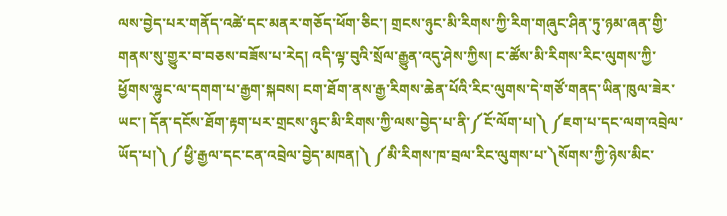ལས་བྱེད་པར་གནོད་འཚེ་དང་མནར་གཅོད་ཕོག་ཅིང་། གྲངས་ཉུང་མི་རིགས་ཀྱི་རིག་གཞུང་ཤིན་ཏུ་ཉམ་ཞན་གྱི་གནས་སུ་གྱུར་བ་བཅས་བཟོས་པ་རེད། འདི་ལྟ་བུའི་སྲོལ་རྒྱུན་འདུ་ཤེས་ཀྱིས། ང་ཚོས་མི་རིགས་རིང་ལུགས་ཀྱི་ཕྱོགས་ལྷུང་ལ་དགག་པ་རྒྱག་སྐབས། ངག་ཐོག་ནས་རྒྱ་རིགས་ཆེན་པོའི་རིང་ལུགས་དེ་གཙོ་གནད་ཡིན་ཁུལ་ཟེར་ཡང་། དོན་དངོས་ཐོག་རྟག་པར་གྲངས་ཉུང་མི་རིགས་ཀྱི་ལས་བྱེད་པ་ནི་༼ངོ་ལོག་པ།༽ ༼ཇག་པ་དང་ལག་འབྲེལ་ཡོད་པ།༽ ༼ཕྱི་རྒྱལ་དང་ངན་འབྲེལ་བྱེད་མཁན།༽ ༼མི་རིགས་ཁ་བྲལ་རིང་ལུགས་པ་༽སོགས་ཀྱི་ཉེས་མིང་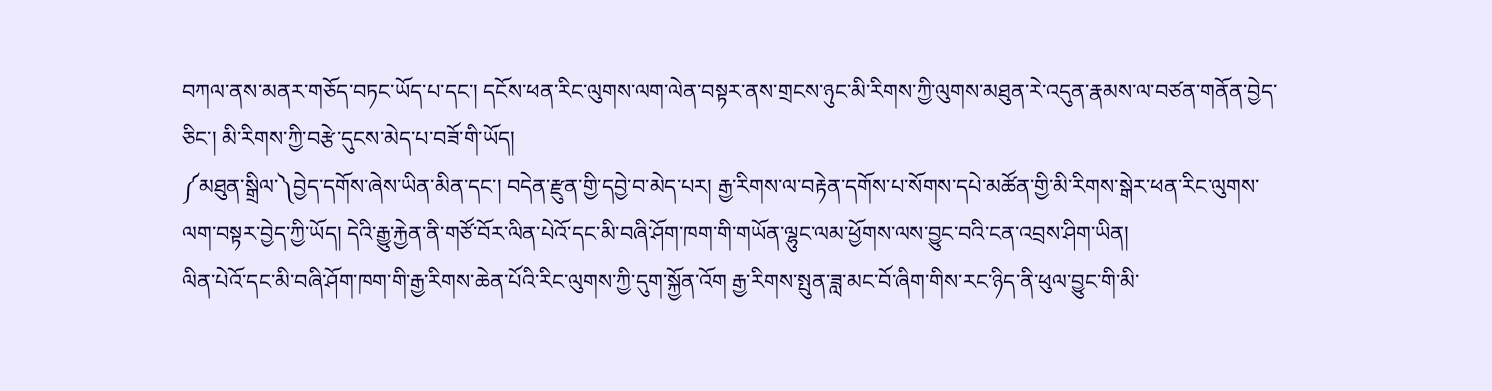བཀལ་ནས་མནར་གཅོད་བཏང་ཡོད་པ་དང་། དངོས་ཕན་རིང་ལུགས་ལག་ལེན་བསྟར་ནས་གྲངས་ཉུང་མི་རིགས་ཀྱི་ལུགས་མཐུན་རེ་འདུན་རྣམས་ལ་བཙན་གནོན་བྱེད་ཅིང་། མི་རིགས་ཀྱི་བརྩེ་དུངས་མེད་པ་བཟོ་གི་ཡོད།
༼མཐུན་སྒྲིལ་༽བྱེད་དགོས་ཞེས་ཡིན་མིན་དང་། བདེན་རྫུན་གྱི་དབྱེ་བ་མེད་པར། རྒྱ་རིགས་ལ་བརྟེན་དགོས་པ་སོགས་དཔེ་མཚོན་གྱི་མི་རིགས་སྒེར་ཕན་རིང་ལུགས་ལག་བསྟར་བྱེད་ཀྱི་ཡོད། དེའི་རྒྱུ་རྐྱེན་ནི་གཙོ་བོར་ལིན་པེའོ་དང་མི་བཞི་ཤོག་ཁག་གི་གཡོན་ལྷུང་ལམ་ཕྱོགས་ལས་བྱུང་བའི་ངན་འབྲས་ཤིག་ཡིན།
ལིན་པེའོ་དང་མི་བཞི་ཤོག་ཁག་གི་རྒྱ་རིགས་ཆེན་པོའི་རིང་ལུགས་ཀྱི་དུག་སྐྱོན་འོག རྒྱ་རིགས་སྤུན་ཟླ་མང་བོ་ཞིག་གིས་རང་ཉིད་ནི་ཕུལ་བྱུང་གི་མི་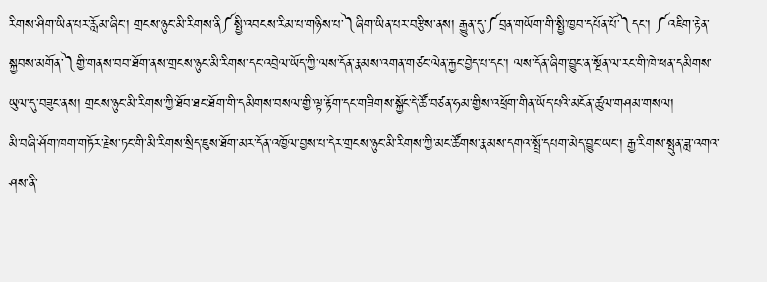རིགས་ཤིག་ཡིན་པར་རློམ་ཞིང་། གྲངས་ཉུང་མི་རིགས་ནི༼སྤྱི་འབངས་རིམ་པ་གཉིས་པ་༽ཞིག་ཡིན་པར་བརྩིས་ནས། རྒྱུན་དུ་༼བྲན་གཡོག་གི་སྤྱི་ཁྱབ་དཔོན་པོ་༽དང་། ༼འཇིག་རྟེན་སྐྱབས་མགོན་༽གྱི་གནས་བབ་ཐོག་ནས་གྲངས་ཉུང་མི་རིགས་དང་འབྲེལ་ཡོད་ཀྱི་ལས་དོན་རྣམས་འགན་གཙང་ལེན་རྐྱང་བྱེད་པ་དང་། ལས་དོན་ཞིག་བྱུང་ན་སྔོན་ལ་རང་གི་ཁེ་ཕན་དམིགས་ཡུལ་དུ་བཟུང་ནས། གྲངས་ཉུང་མི་རིགས་ཀྱི་ཐོབ་ཐང་ཐོག་གི་དམིགས་བསལ་གྱི་ལྟ་རྟོག་དང་གཟིགས་སྐྱོང་དེ་ཚོ་བཙན་ཧམ་གྱིས་འཕྲོག་གིན་ཡོད་པའི་མངོན་ཚུལ་གཤམ་གསལ།
མི་བཞི་ཤོག་ཁག་གཏོར་རྗེས་ཏང་གི་མི་རིགས་སྲིད་ཇུས་ཐོག་མར་དོན་འཁྱོལ་བྱས་པ་དེར་གྲངས་ཉུང་མི་རིགས་ཀྱི་མང་ཚོགས་རྣམས་དགའ་སྤྲོ་དཔག་མེད་བྱུང་ཡང་། རྒྱ་རིགས་སྤུན་ཟླ་འགའ་ཤས་ནི་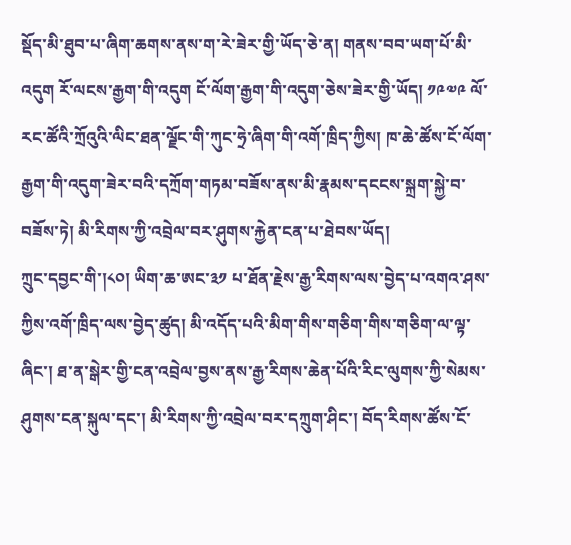སྡོད་མི་ཐུབ་པ་ཞིག་ཆགས་ནས་ག་རེ་ཟེར་གྱི་ཡོད་ཅེ་ན། གནས་བབ་ཡག་པོ་མི་འདུག རོ་ལངས་རྒྱག་གི་འདུག ངོ་ལོག་རྒྱག་གི་འདུག་ཅེས་ཟེར་གྱི་ཡོད། ༡༩༧༩ ལོ་རང་ཚོའི་ཀྲོའུའི་ལིང་ཐན་ལྗོང་གི་ཀུང་ཧྲེ་ཞིག་གི་འགོ་ཁྲིད་ཀྱིས། ཁ་ཆེ་ཚོས་ངོ་ལོག་རྒྱག་གི་འདུག་ཟེར་བའི་དཀྲོག་གཏམ་བཟོས་ནས་མི་རྣམས་དངངས་སྐྲག་སྐྱེ་བ་བཟོས་ཏེ། མི་རིགས་ཀྱི་འབྲེལ་བར་ཤུགས་རྐྱེན་ངན་པ་ཐེབས་ཡོད།
ཀྲུང་དབྱང་གི་།༨༠། ཡིག་ཆ་ཨང་༣༡ པ་ཐོན་རྗེས་རྒྱ་རིགས་ལས་བྱེད་པ་འགའ་ཤས་ཀྱིས་འགོ་ཁྲིད་ལས་བྱེད་ཚུད། མི་འདོད་པའི་མིག་གིས་གཅིག་གིས་གཅིག་ལ་ལྟ་ཞིང་། ཐ་ན་སྒེར་གྱི་ངན་འབྲེལ་བྱས་ནས་རྒྱ་རིགས་ཆེན་པོའི་རིང་ལུགས་ཀྱི་སེམས་ཤུགས་ངན་སྐུལ་དང་། མི་རིགས་ཀྱི་འབྲེལ་བར་དཀྲུག་ཤིང་། བོད་རིགས་ཚོས་ངོ་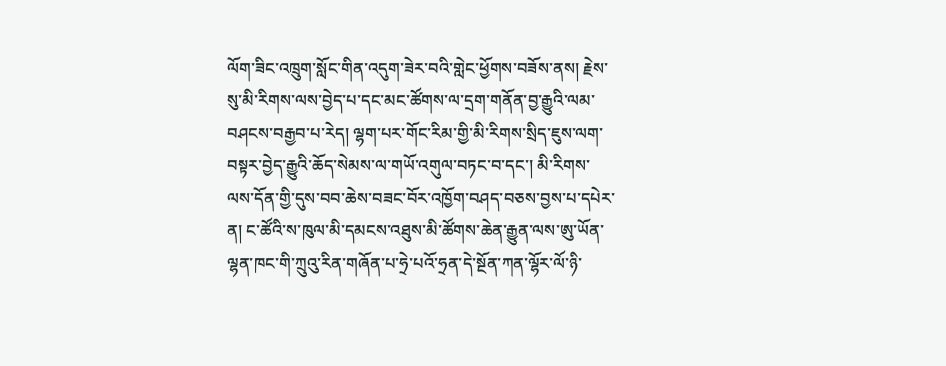ལོག་ཟིང་འཁྲུག་སློང་གིན་འདུག་ཟེར་བའི་གླེང་ཕྱོགས་བཟོས་ནས། རྗེས་སུ་མི་རིགས་ལས་བྱེད་པ་དང་མང་ཚོགས་ལ་དྲག་གནོན་བྱ་རྒྱུའི་ལམ་བཤངས་བརྒྱབ་པ་རེད། ལྷག་པར་གོང་རིམ་གྱི་མི་རིགས་སྲིད་ཇུས་ལག་བསྟར་བྱེད་རྒྱུའི་ཆོད་སེམས་ལ་གཡོ་འགུལ་བཏང་བ་དང་། མི་རིགས་ལས་དོན་གྱི་དུས་བབ་ཆེས་བཟང་བོར་འཁྱོག་བཤད་བཅས་བྱས་པ་དཔེར་ན། ང་ཚོའི་ས་ཁུལ་མི་དམངས་འཐུས་མི་ཚོགས་ཆེན་རྒྱུན་ལས་ཨུ་ཡོན་ལྷན་ཁང་གི་ཀྲུའུ་རིན་གཞོན་པ་ཧྲེ་པའོ་ཧྲན་དེ་སྔོན་ཀན་ལྷོར་ལོ་ཉི་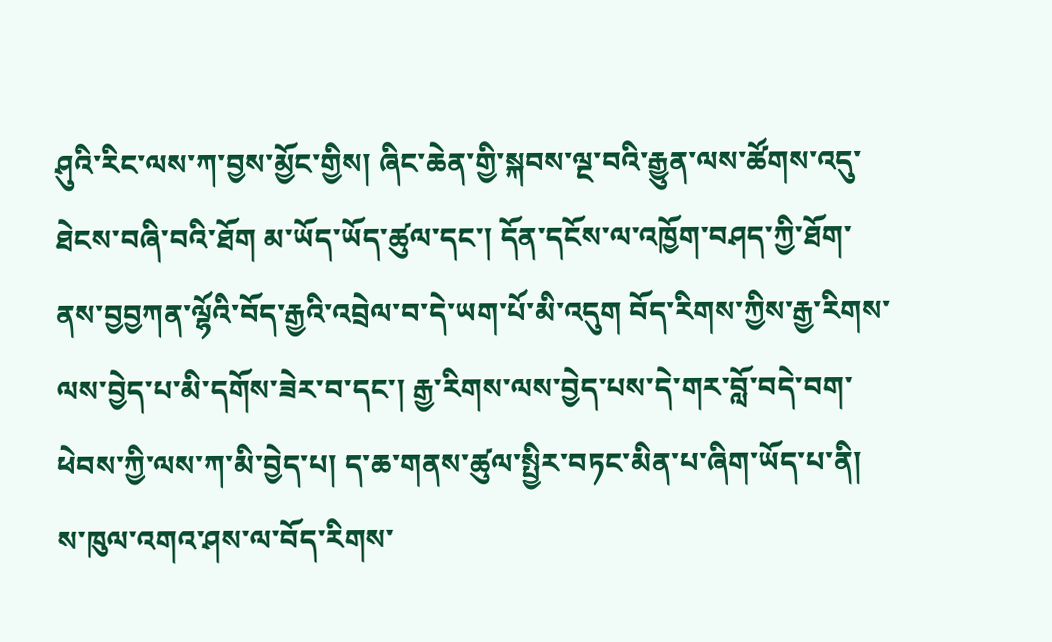ཤུའི་རིང་ལས་ཀ་བྱས་མྱོང་གྱིས། ཞིང་ཆེན་གྱི་སྐབས་ལྔ་བའི་རྒྱུན་ལས་ཚོགས་འདུ་ཐེངས་བཞི་བའི་ཐོག མ་ཡོད་ཡོད་ཚུལ་དང་། དོན་དངོས་ལ་འཁྱོག་བཤད་ཀྱི་ཐོག་ནས་བྱབྱཀན་ལྷོའི་བོད་རྒྱའི་འབྲེལ་བ་དེ་ཡག་པོ་མི་འདུག བོད་རིགས་ཀྱིས་རྒྱ་རིགས་ལས་བྱེད་པ་མི་དགོས་ཟེར་བ་དང་། རྒྱ་རིགས་ལས་བྱེད་པས་དེ་གར་བློ་བདེ་བག་ཕེབས་ཀྱི་ལས་ཀ་མི་བྱེད་པ། ད་ཆ་གནས་ཚུལ་སྤྱིར་བཏང་མིན་པ་ཞིག་ཡོད་པ་ནི། ས་ཁུལ་འགའ་ཤས་ལ་བོད་རིགས་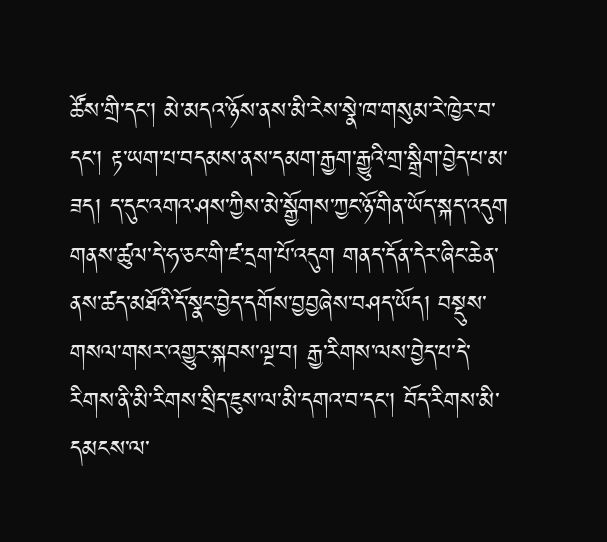ཚོས་གྲི་དང་། མེ་མདའ་ཉོས་ནས་མི་རེས་སྣེ་ཁ་གསུམ་རེ་ཁྱེར་བ་དང་། རྟ་ཡག་པ་བདམས་ནས་དམག་རྒྱག་རྒྱུའི་གྲ་སྒྲིག་བྱེད་པ་མ་ཟད། ད་དུང་འགའ་ཤས་ཀྱིས་མེ་སྒྱོགས་ཀྱང་ཉོ་གིན་ཡོད་སྐད་འདུག གནས་ཚུལ་དེ་ཧ་ཅང་གི་ཛ་དྲག་པོ་འདུག གནད་དོན་དེར་ཞིང་ཆེན་ནས་ཚད་མཐོའི་དོ་སྣང་བྱེད་དགོས་བྱབྱཞེས་བཤད་ཡོད། བསྡུས་གསལ་གསར་འགྱུར་སྐབས་ལྔ་བ། རྒྱ་རིགས་ལས་བྱེད་པ་དེ་རིགས་ནི་མི་རིགས་སྲིད་ཇུས་ལ་མི་དགའ་བ་དང་། བོད་རིགས་མི་དམངས་ལ་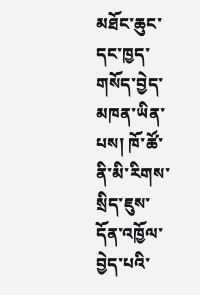མཐོང་ཆུང་དང་ཁྱད་གསོད་བྱེད་མཁན་ཡིན་པས། ཁོ་ཚོ་ནི་མི་རིགས་སྲིད་ཇུས་དོན་འཁྱོལ་བྱེད་པའི་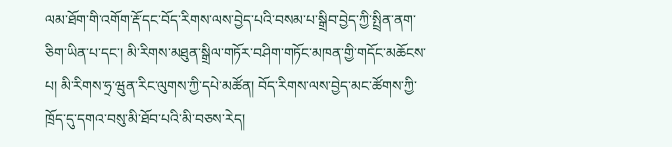ལམ་ཐོག་གི་འགོག་རྡོ་དང་བོད་རིགས་ལས་བྱེད་པའི་བསམ་པ་སྒྲིབ་བྱེད་ཀྱི་སྤྲིན་ནག་ཅིག་ཡིན་པ་དང་། མི་རིགས་མཐུན་སྒྲིལ་གཏོར་བཤིག་གཏོང་མཁན་གྱི་གདོང་མཆོངས་པ། མི་རིགས་ཧྲ་ཝུན་རིང་ལུགས་ཀྱི་དཔེ་མཚོན། བོད་རིགས་ལས་བྱེད་མང་ཚོགས་ཀྱི་ཁྲོད་དུ་དགའ་བསུ་མི་ཐོབ་པའི་མི་བཅས་རེད།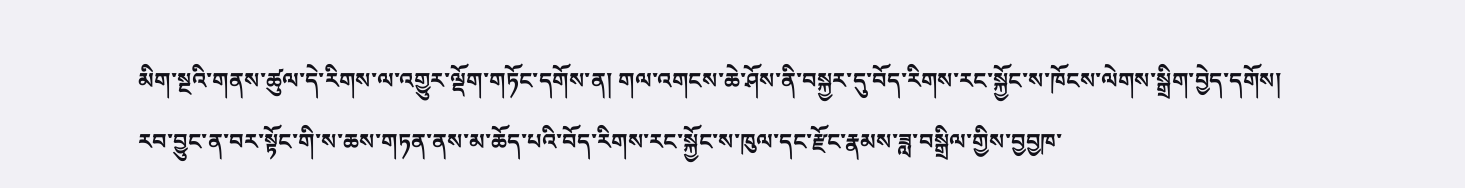མིག་སྔའི་གནས་ཚུལ་དེ་རིགས་ལ་འགྱུར་ལྡོག་གཏོང་དགོས་ན། གལ་འགངས་ཆེ་ཤོས་ནི་བསྐྱར་དུ་བོད་རིགས་རང་སྐྱོང་ས་ཁོངས་ལེགས་སྒྲིག་བྱེད་དགོས།
རབ་བྱུང་ན་བར་སྟོང་གི་ས་ཆས་གཏན་ནས་མ་ཆོད་པའི་བོད་རིགས་རང་སྐྱོང་ས་ཁུལ་དང་རྫོང་རྣམས་ཟླ་བསྒྲིལ་གྱིས་བྱབྱཁ་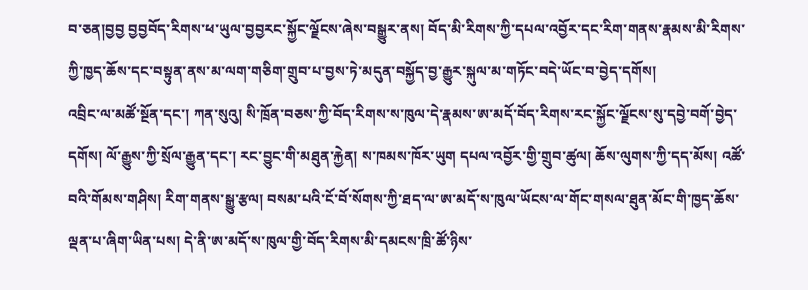བ་ཅན།བྱབྱ བྱབྱབོད་རིགས་ཕ་ཡུལ་བྱབྱརང་སྐྱོང་ལྗོངས་ཞེས་བསྒྱུར་ནས། བོད་མི་རིགས་ཀྱི་དཔལ་འབྱོར་དང་རིག་གནས་རྣམས་མི་རིགས་ཀྱི་ཁྱད་ཆོས་དང་བསྟུན་ནས་མ་ལག་གཅིག་གྲུབ་པ་བྱས་ཏེ་མདུན་བསྐྱོད་བྱ་རྒྱུར་སྐུལ་མ་གཏོང་བདེ་ཡོང་བ་བྱེད་དགོས།
འབྲིང་ལ་མཚོ་སྔོན་དང་། ཀན་སུའུ། སི་ཁྲོན་བཅས་ཀྱི་བོད་རིགས་ས་ཁུལ་དེ་རྣམས་ཨ་མདོ་བོད་རིགས་རང་སྐྱོང་ལྗོངས་སུ་དབྱེ་བགོ་བྱེད་དགོས། ལོ་རྒྱུས་ཀྱི་སྲོལ་རྒྱུན་དང་། རང་བྱུང་གི་མཐུན་རྐྱེན། ས་ཁམས་ཁོར་ཡུག དཔལ་འབྱོར་གྱི་གྲུབ་ཚུལ། ཆོས་ལུགས་ཀྱི་དད་མོས། འཚོ་བའི་གོམས་གཤིས། རིག་གནས་སྒྱུ་རྩལ། བསམ་པའི་ངོ་བོ་སོགས་ཀྱི་ཐད་ལ་ཨ་མདོ་ས་ཁུལ་ཡོངས་ལ་གོང་གསལ་ཐུན་མོང་གི་ཁྱད་ཆོས་ལྡན་པ་ཞིག་ཡིན་པས། དེ་ནི་ཨ་མདོ་ས་ཁུལ་གྱི་བོད་རིགས་མི་དམངས་ཁྲི་ཚོ་ཉིས་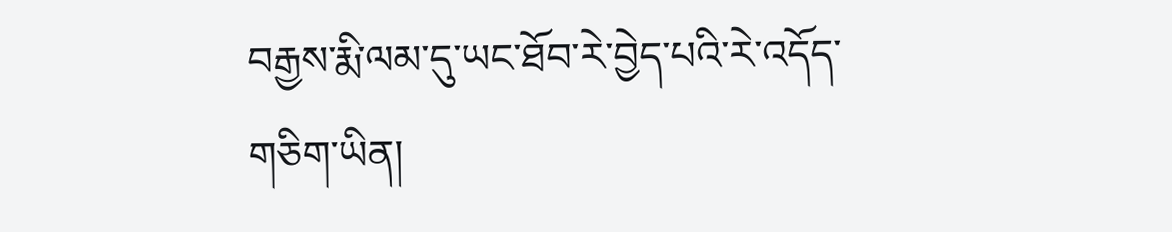བརྒྱས་རྨི་ལམ་དུ་ཡང་ཐོབ་རེ་བྱེད་པའི་རེ་འདོད་གཅིག་ཡིན།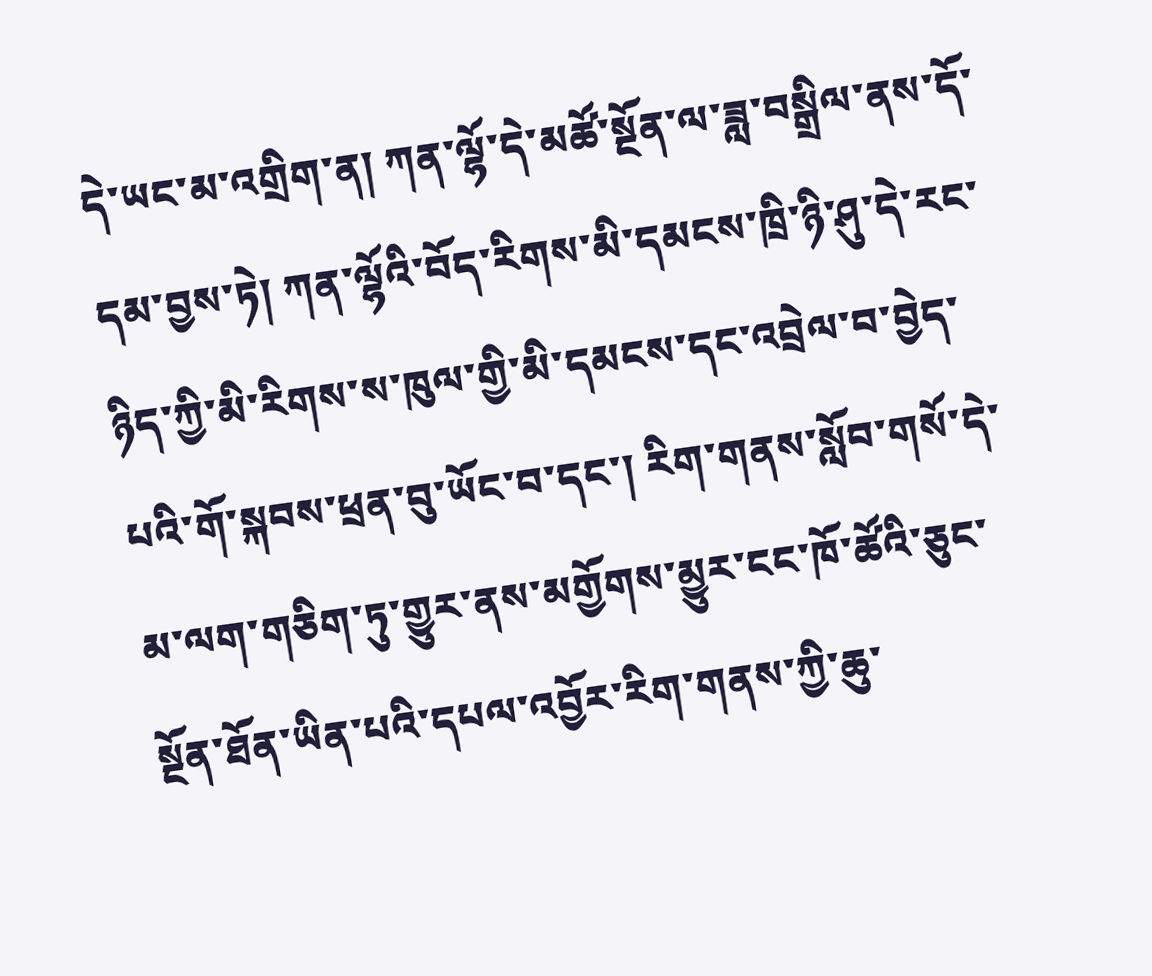དེ་ཡང་མ་འགྲིག་ན། ཀན་ལྷོ་དེ་མཚོ་སྔོན་ལ་ཟླ་བསྒྲིལ་ནས་དོ་དམ་བྱས་ཏེ། ཀན་ལྷོའི་བོད་རིགས་མི་དམངས་ཁྲི་ཉི་ཤུ་དེ་རང་ཉིད་ཀྱི་མི་རིགས་ས་ཁུལ་གྱི་མི་དམངས་དང་འབྲེལ་བ་བྱེད་པའི་གོ་སྐབས་ཕྲན་བུ་ཡོང་བ་དང་། རིག་གནས་སློབ་གསོ་དེ་མ་ལག་གཅིག་ཏུ་གྱུར་ནས་མགྱོགས་མྱུར་ངང་ཁོ་ཚོའི་ཅུང་སྔོན་ཐོན་ཡིན་པའི་དཔལ་འབྱོར་རིག་གནས་ཀྱི་ཆུ་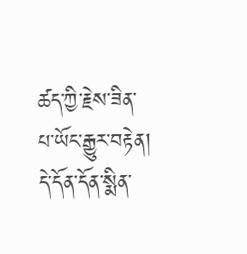ཚད་ཀྱི་རྗེས་ཟིན་པ་ཡོང་རྒྱུར་བརྟེན། དེ་དོན་དོན་སྨིན་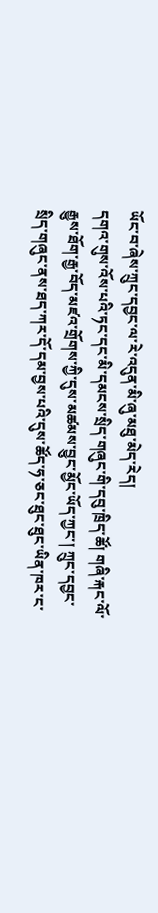ཡོང་བ་ཞེས་ཀྲུང་དབྱང་ལ་རེ་འདུན་མི་ཞུ་མཐུ་མེད་རེད།
དགའ་གུས་འོས་པའི་ཏང་དང་མི་དམངས་སྲིད་གཞུང་གི་དབུ་ཁྲིད་ཚོ། གཞི་རྐང་ལོ་རྒྱུས་ཐོག་རྒྱ་བོད་མཛའ་གྲོགས་ཀྱི་དུས་མཚམས་བྱུང་མྱོང་ཡོད་ཀྱང་། ཀྲུང་དབྱང་སྲིད་གཞུང་ནས་ཐད་ཀར་དོ་དམ་བྱས་པའི་དུས་ཚོད་ཧ་ཅང་ཐུང་ཐུང་ཡིན་ཁར་ང་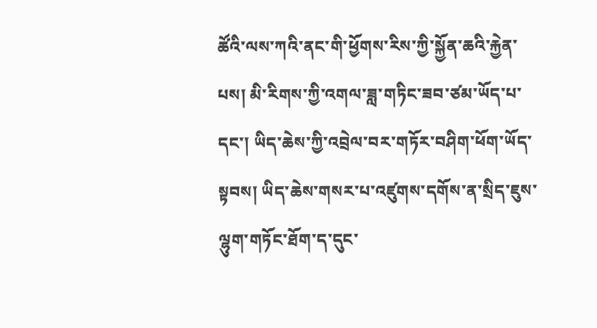ཚོའི་ལས་ཀའི་ནང་གི་ཕྱོགས་རིས་ཀྱི་སྐྱོན་ཆའི་རྐྱེན་པས། མི་རིགས་ཀྱི་འགལ་ཟླ་གཏིང་ཟབ་ཙམ་ཡོད་པ་དང་། ཡིད་ཆེས་ཀྱི་འབྲེལ་བར་གཏོར་བཤིག་ཕོག་ཡོད་སྟབས། ཡིད་ཆེས་གསར་པ་འཛུགས་དགོས་ན་སྲིད་ཇུས་ལྷུག་གཏོང་ཐོག་ད་དུང་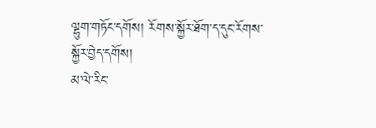ལྷུག་གཏོང་དགོས། རོགས་སྐྱོར་ཐོག་ད་དུང་རོགས་སྐྱོར་བྱེད་དགོས།
མ་ལེ་རིང་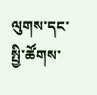ལུགས་དང་སྤྱི་ཚོགས་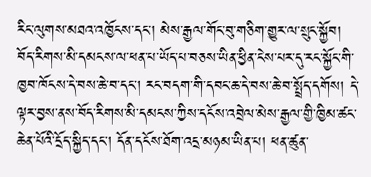རིང་ལུགས་མཐའ་འཁྱོངས་དང་། མེས་རྒྱལ་གོང་བུ་གཅིག་གྱུར་ལ་སྲུང་སྐྱོབ། བོད་རིགས་མི་དམངས་ལ་ཕན་པ་ཡོད་པ་བཅས་ཡིན་ཕྱིན་ངེས་པར་དུ་རང་སྐྱོང་གི་ཁྱབ་ཁོངས་དེ་བས་ཆེ་བ་དང་། རང་བདག་གི་དབང་ཆ་དེ་བས་ཆེ་བ་སྤྲོད་དགོས། དེ་ལྟར་བྱས་ནས་བོད་རིགས་མི་དམངས་ཀྱིས་དངོས་འབྲེལ་མེས་རྒྱལ་གྱི་ཁྱིམ་ཚང་ཆེན་པོའི་དྲོད་སྐྱིད་དང་། དོན་དངོས་ཐོག་འདྲ་མཉམ་ཡིན་པ། ཕན་ཚུན་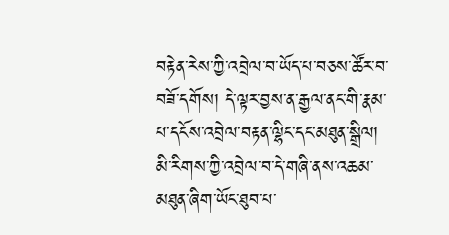བརྟེན་རེས་ཀྱི་འབྲེལ་བ་ཡོད་པ་བཅས་ཚོར་བ་བཟོ་དགོས། དེ་ལྟར་བྱས་ན་རྒྱལ་ནང་གི་རྣམ་པ་དངོས་འབྲེལ་བརྟན་ལྷིང་དང་མཐུན་སྒྲིལ། མི་རིགས་ཀྱི་འབྲེལ་བ་དེ་གཞི་ནས་འཆམ་མཐུན་ཞིག་ཡོང་ཐུབ་པ་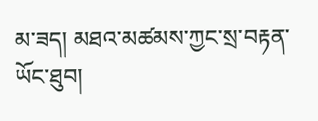མ་ཟད། མཐའ་མཚམས་ཀྱང་སྲ་བརྟན་ཡོང་ཐུབ།